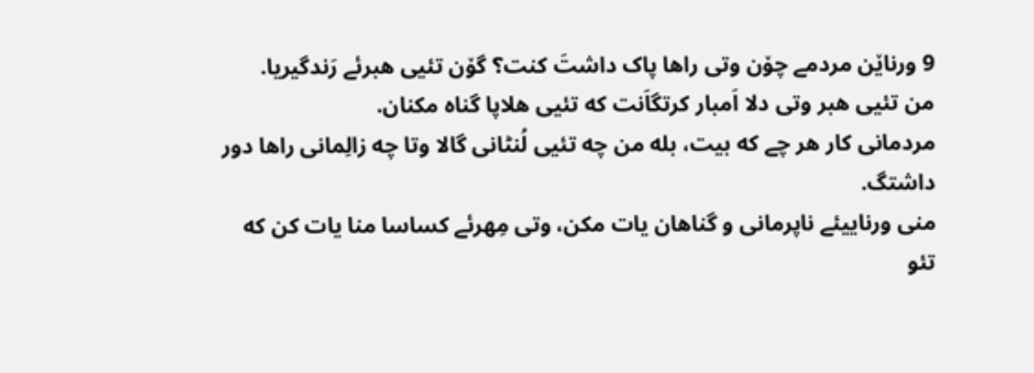9 ورناێن مردمے چۆن وتی راها پاک داشتَ کنت؟ گۆن تئیی هبرئے رَندگیریا.
من تئیی هبر وتی دلا اَمبار کرتگاَنت که تئیی هلاپا گناه مکنان.
مردمانی کار هر چے که بیت، بله من چه تئیی لُنٹانی گالا وتا چه زالِمانی راها دور داشتگ.
منی ورناییئے ناپرمانی و گناهان یات مکن، وتی مِهرئے کساسا منا یات کن که تئو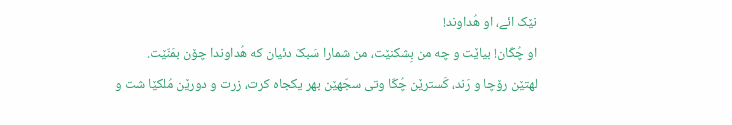نێک ائے، او هُداوند!
او چُکّان! بیاێت و چه من بِشکنێت، من شمارا سَبکَ دئیان که هُداوندا چۆن بمَنّێت.
لهتێن رۆچا و رَند، کَسترێن چُکّا وتی سجّهێن بهر یکجاه کرت، زرت و دورێن مُلکێا شت و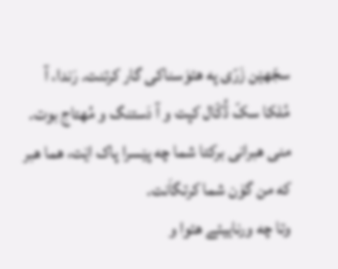سجّهێن زَرّی په هئوَسناکی گار کرتنت. رَندا، آ مُلکا سکّ ڈُکّال کپت و آ دَستنگ و مُهتاج بوت.
منی هبرانی برکتا شما چه پێسرا پاک اێت، هما هبر که من گۆن شما کرتگاَنت.
وتا چه ورناییئے هئوا و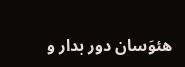هئوَسان دور بدار و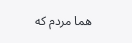هما مردم که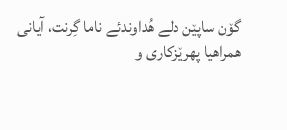گۆن ساپێن دلے هُداوندئے ناما گِرنت، آیانی همراهیا پهرێزکاری و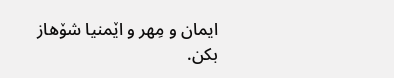ایمان و مِهر و اێمنیا شۆهاز بکن.